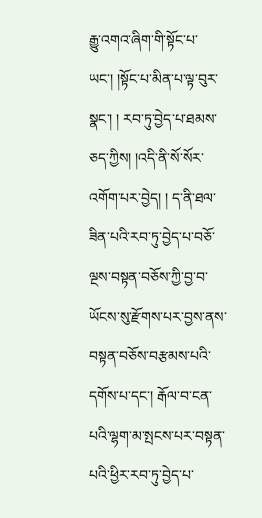རྒྱུ་འགའ་ཞིག་གི་སྟོང་པ་ཡང་། །སྟོང་པ་མིན་པ་ལྟ་བུར་སྣང་། ། རབ་ཏུ་བྱེད་པ་ཐམས་ཅད་ཀྱིས། །འདི་ནི་སོ་སོར་འགོག་པར་བྱེད། ། ད་ནི་ཐལ་ཟིན་པའི་རབ་ཏུ་བྱེད་པ་བཅོ་ལྔས་བསྟན་བཅོས་ཀྱི་བྱ་བ་ཡོངས་སུ་རྫོགས་པར་བྱས་ནས་བསྟན་བཅོས་བརྩམས་པའི་དགོས་པ་དང་། རྒོལ་བ་ངན་པའི་ལྷག་མ་སྤངས་པར་བསྟན་པའི་ཕྱིར་རབ་ཏུ་བྱེད་པ་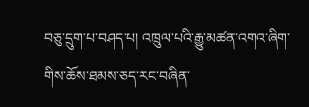བཅུ་དྲུག་པ་བཤད་པ། འཁྲུལ་པའི་རྒྱུ་མཚན་འགའ་ཞིག་གིས་ཆོས་ཐམས་ཅད་རང་བཞིན་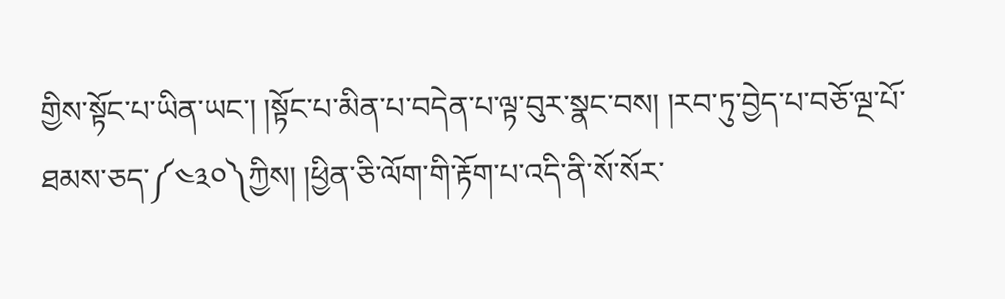གྱིས་སྟོང་པ་ཡིན་ཡང་། །སྟོང་པ་མིན་པ་བདེན་པ་ལྟ་བུར་སྣང་བས། །རབ་ཏུ་བྱེད་པ་བཅོ་ལྔ་པོ་ཐམས་ཅད་༼༤༣༠༽ཀྱིས། །ཕྱིན་ཅི་ལོག་གི་རྟོག་པ་འདི་ནི་སོ་སོར་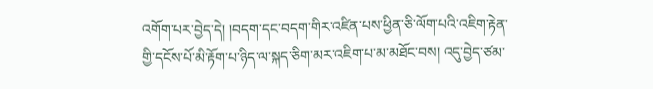འགོག་པར་བྱེད་དེ། །བདག་དང་བདག་གིར་འཛིན་པས་ཕྱིན་ཅི་ལོག་པའི་འཇིག་རྟེན་གྱི་དངོས་པོ་མི་རྟོག་པ་ཉིད་ལ་སྐད་ཅིག་མར་འཇིག་པ་མ་མཐོང་བས། འདུ་བྱེད་ཙམ་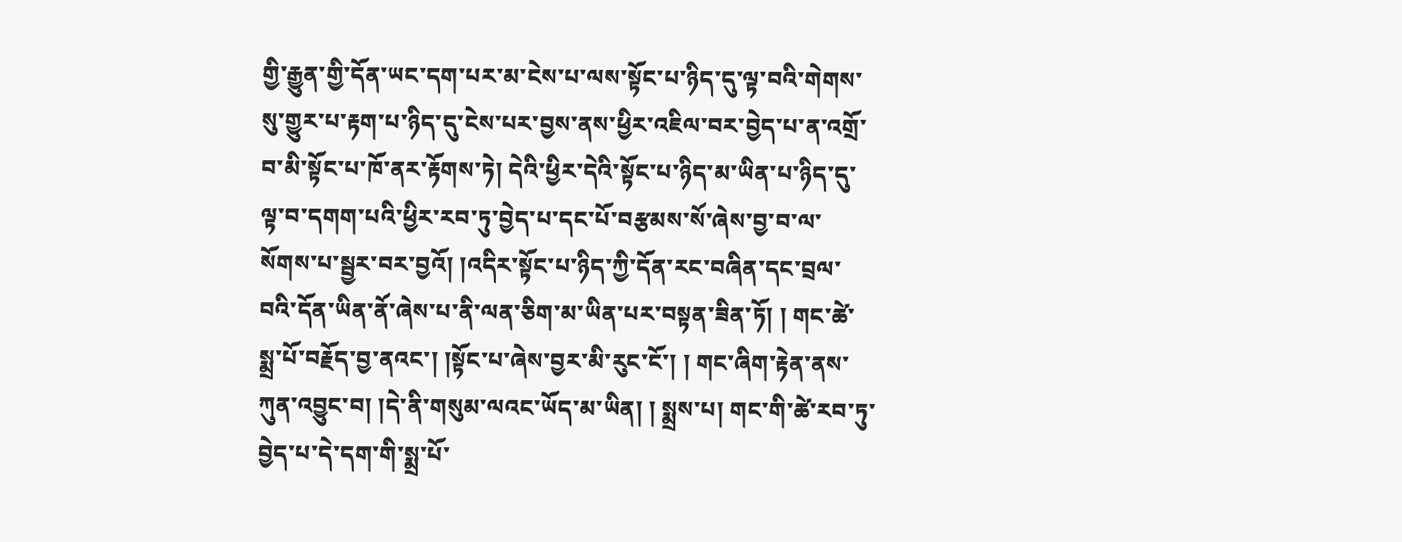གྱི་རྒྱུན་གྱི་དོན་ཡང་དག་པར་མ་ངེས་པ་ལས་སྟོང་པ་ཉིད་དུ་ལྟ་བའི་གེགས་སུ་གྱུར་པ་རྟག་པ་ཉིད་དུ་ངེས་པར་བྱས་ནས་ཕྱིར་འཇིལ་བར་བྱེད་པ་ན་འགྲོ་བ་མི་སྟོང་པ་ཁོ་ནར་རྟོགས་ཏེ། དེའི་ཕྱིར་དེའི་སྟོང་པ་ཉིད་མ་ཡིན་པ་ཉིད་དུ་ལྟ་བ་དགག་པའི་ཕྱིར་རབ་ཏུ་བྱེད་པ་དང་པོ་བརྩམས་སོ་ཞེས་བྱ་བ་ལ་སོགས་པ་སྦྱར་བར་བྱའོ། །འདིར་སྟོང་པ་ཉིད་ཀྱི་དོན་རང་བཞིན་དང་བྲལ་བའི་དོན་ཡིན་ནོ་ཞེས་པ་ནི་ལན་ཅིག་མ་ཡིན་པར་བསྟན་ཟིན་ཏོ། ། གང་ཚེ་སྨྲ་པོ་བརྗོད་བྱ་ནའང་། །སྟོང་པ་ཞེས་བྱར་མི་རུང་ངོ་། ། གང་ཞིག་རྟེན་ནས་ཀུན་འབྱུང་བ། །དེ་ནི་གསུམ་ལའང་ཡོད་མ་ཡིན། ། སྨྲས་པ། གང་གི་ཚེ་རབ་ཏུ་བྱེད་པ་དེ་དག་གི་སྨྲ་པོ་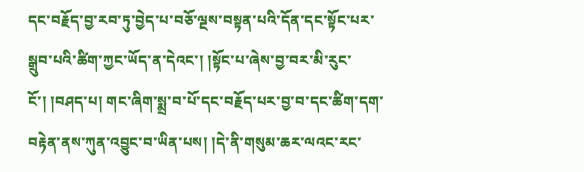དང་བརྗོད་བྱ་རབ་ཏུ་བྱེད་པ་བཅོ་ལྔས་བསྟན་པའི་དོན་དང་སྟོང་པར་སྒྲུབ་པའི་ཚིག་ཀྱང་ཡོད་ན་དེའང་། །སྟོང་པ་ཞེས་བྱ་བར་མི་རུང་ངོ་། །བཤད་པ། གང་ཞིག་སྨྲ་བ་པོ་དང་བརྗོད་པར་བྱ་བ་དང་ཚིག་དག་བརྟེན་ནས་ཀུན་འབྱུང་བ་ཡིན་པས། །དེ་ནི་གསུམ་ཆར་ལའང་རང་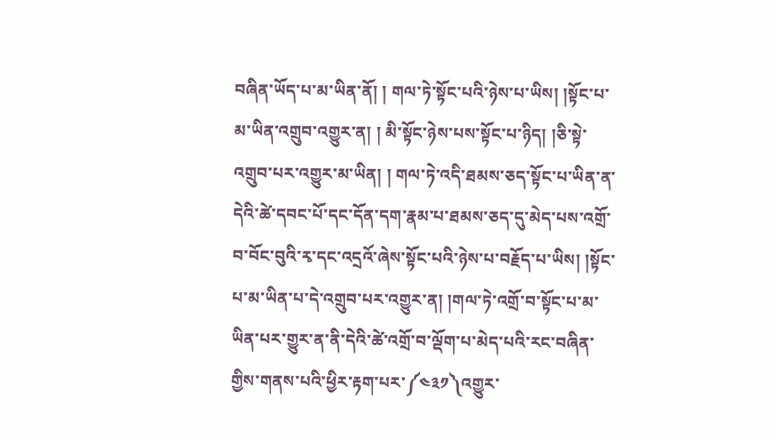བཞིན་ཡོད་པ་མ་ཡིན་ནོ། ། གལ་ཏེ་སྟོང་པའི་ཉེས་པ་ཡིས། །སྟོང་པ་མ་ཡིན་འགྲུབ་འགྱུར་ན། ། མི་སྟོང་ཉེས་པས་སྟོང་པ་ཉིད། །ཅི་སྟེ་འགྲུབ་པར་འགྱུར་མ་ཡིན། ། གལ་ཏེ་འདི་ཐམས་ཅད་སྟོང་པ་ཡིན་ན་དེའི་ཚེ་དབང་པོ་དང་དོན་དག་རྣམ་པ་ཐམས་ཅད་དུ་མེད་པས་འགྲོ་བ་བོང་བུའི་རྭ་དང་འདྲའོ་ཞེས་སྟོང་པའི་ཉེས་པ་བརྗོད་པ་ཡིས། །སྟོང་པ་མ་ཡིན་པ་དེ་འགྲུབ་པར་འགྱུར་ན། །གལ་ཏེ་འགྲོ་བ་སྟོང་པ་མ་ཡིན་པར་གྱུར་ན་ནི་དེའི་ཚེ་འགྲོ་བ་ལྡོག་པ་མེད་པའི་རང་བཞིན་གྱིས་གནས་པའི་ཕྱིར་རྟག་པར་༼༤༣༡༽འགྱུར་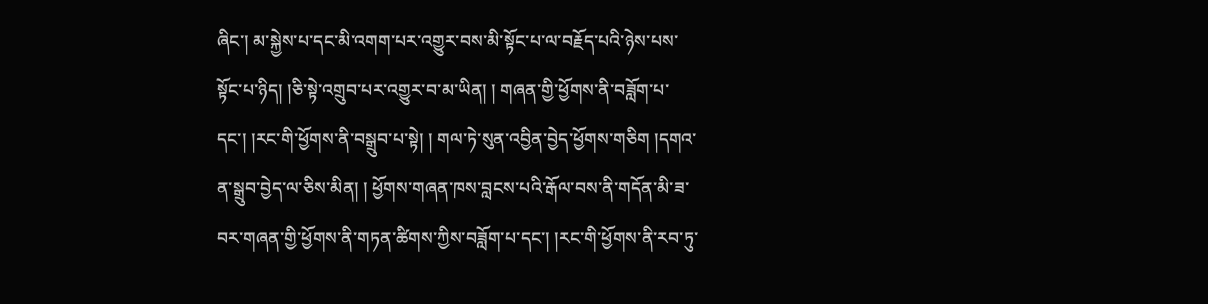ཞིང་། མ་སྐྱེས་པ་དང་མི་འགག་པར་འགྱུར་བས་མི་སྟོང་པ་ལ་བརྗོད་པའི་ཉེས་པས་སྟོང་པ་ཉིད། །ཅི་སྟེ་འགྲུབ་པར་འགྱུར་བ་མ་ཡིན། ། གཞན་གྱི་ཕྱོགས་ནི་བཟློག་པ་དང་། །རང་གི་ཕྱོགས་ནི་བསྒྲུབ་པ་སྟེ། ། གལ་ཏེ་སུན་འབྱིན་བྱེད་ཕྱོགས་གཅིག །དགའ་ན་སྒྲུབ་བྱེད་ལ་ཅིས་མིན། ། ཕྱོགས་གཞན་ཁས་བླངས་པའི་རྒོལ་བས་ནི་གདོན་མི་ཟ་བར་གཞན་གྱི་ཕྱོགས་ནི་གཏན་ཚིགས་ཀྱིས་བཟློག་པ་དང་། །རང་གི་ཕྱོགས་ནི་རབ་ཏུ་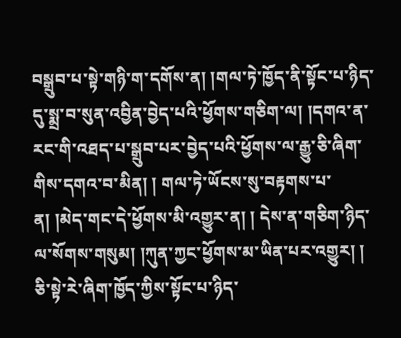བསྒྲུབ་པ་སྟེ་གཉི་ག་དགོས་ན། །གལ་ཏེ་ཁྱོད་ནི་སྟོང་པ་ཉིད་དུ་སྨྲ་བ་སུན་འབྱིན་བྱེད་པའི་ཕྱོགས་གཅིག་ལ། །དགའ་ན་རང་གི་འཐད་པ་སྒྲུབ་པར་བྱེད་པའི་ཕྱོགས་ལ་རྒྱུ་ཅི་ཞིག་གིས་དགའ་བ་མིན། ། གལ་ཏེ་ཡོངས་སུ་བརྟགས་པ་ན། །མེད་གང་དེ་ཕྱོགས་མི་འགྱུར་ན། ། དེས་ན་གཅིག་ཉིད་ལ་སོགས་གསུམ། །ཀུན་ཀྱང་ཕྱོགས་མ་ཡིན་པར་འགྱུར། ། ཅི་སྟེ་རེ་ཞིག་ཁྱོད་ཀྱིས་སྟོང་པ་ཉིད་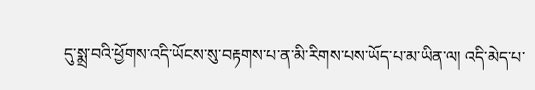དུ་སྨྲ་བའི་ཕྱོགས་འདི་ཡོངས་སུ་བརྟགས་པ་ན་མི་རིགས་པས་ཡོད་པ་མ་ཡིན་ལ། འདི་མེད་པ་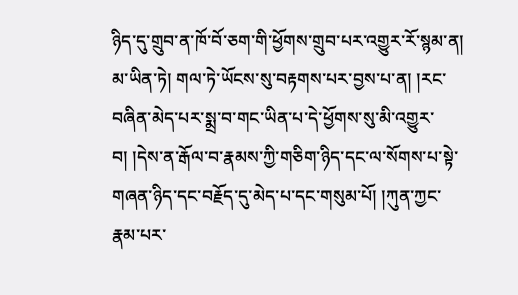ཉིད་དུ་གྲུབ་ན་ཁོ་བོ་ཅག་གི་ཕྱོགས་གྲུབ་པར་འགྱུར་རོ་སྙམ་ན། མ་ཡིན་ཏེ། གལ་ཏེ་ཡོངས་སུ་བརྟགས་པར་བྱས་པ་ན། །རང་བཞིན་མེད་པར་སྨྲ་བ་གང་ཡིན་པ་དེ་ཕྱོགས་སུ་མི་འགྱུར་བ། །དེས་ན་རྒོལ་བ་རྣམས་ཀྱི་གཅིག་ཉིད་དང་ལ་སོགས་པ་སྟེ་གཞན་ཉིད་དང་བརྗོད་དུ་མེད་པ་དང་གསུམ་པོ། །ཀུན་ཀྱང་རྣམ་པར་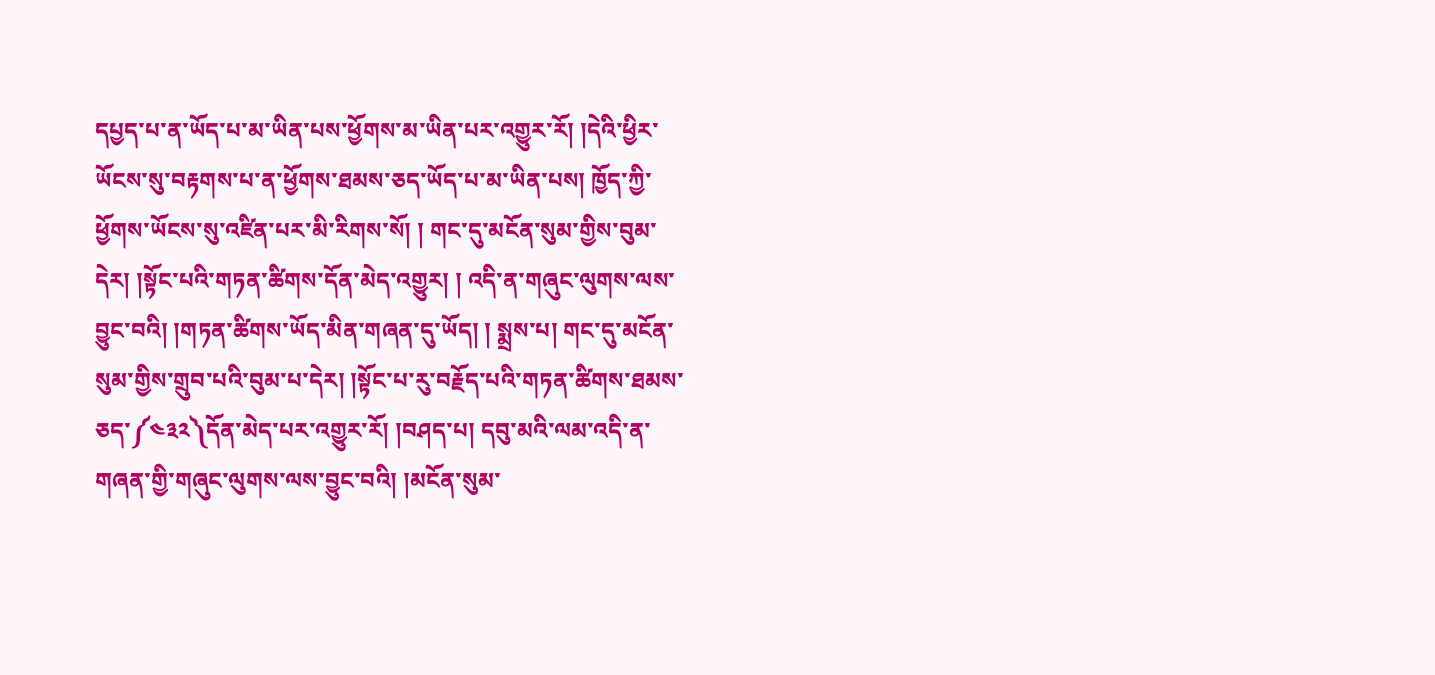དཔྱད་པ་ན་ཡོད་པ་མ་ཡིན་པས་ཕྱོགས་མ་ཡིན་པར་འགྱུར་རོ། །དེའི་ཕྱིར་ཡོངས་སུ་བརྟགས་པ་ན་ཕྱོགས་ཐམས་ཅད་ཡོད་པ་མ་ཡིན་པས། ཁྱོད་ཀྱི་ཕྱོགས་ཡོངས་སུ་འཛིན་པར་མི་རིགས་སོ། ། གང་དུ་མངོན་སུམ་གྱིས་བུམ་དེར། །སྟོང་པའི་གཏན་ཚིགས་དོན་མེད་འགྱུར། ། འདི་ན་གཞུང་ལུགས་ལས་བྱུང་བའི། །གཏན་ཚིགས་ཡོད་མིན་གཞན་དུ་ཡོད། ། སྨྲས་པ། གང་དུ་མངོན་སུམ་གྱིས་གྲུབ་པའི་བུམ་པ་དེར། །སྟོང་པ་རུ་བརྗོད་པའི་གཏན་ཚིགས་ཐམས་ཅད་༼༤༣༢༽དོན་མེད་པར་འགྱུར་རོ། །བཤད་པ། དབུ་མའི་ལམ་འདི་ན་གཞན་གྱི་གཞུང་ལུགས་ལས་བྱུང་བའི། །མངོན་སུམ་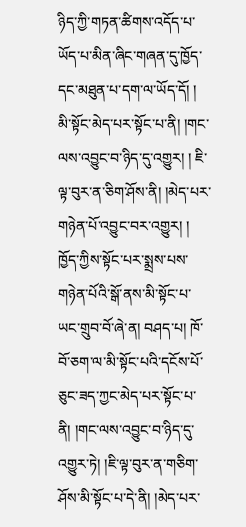ཉིད་ཀྱི་གཏན་ཚིགས་འདོད་པ་ཡོད་པ་མིན་ཞིང་གཞན་དུ་ཁྱོད་དང་མཐུན་པ་དག་ལ་ཡོད་དོ། ། མི་སྟོང་མེད་པར་སྟོང་པ་ནི། །གང་ལས་འབྱུང་བ་ཉིད་དུ་འགྱུར། ། ཇི་ལྟ་བུར་ན་ཅིག་ཤོས་ནི། །མེད་པར་གཉེན་པོ་འབྱུང་བར་འགྱུར། ། ཁྱོད་ཀྱིས་སྟོང་པར་སྨྲས་པས་གཉེན་པོའི་སྒོ་ནས་མི་སྟོང་པ་ཡང་གྲུབ་བོ་ཞེ་ན། བཤད་པ། ཁོ་བོ་ཅག་ལ་མི་སྟོང་པའི་དངོས་པོ་ཅུང་ཟད་ཀྱང་མེད་པར་སྟོང་པ་ནི། །གང་ལས་འབྱུང་བ་ཉིད་དུ་འགྱུར་ཏེ། །ཇི་ལྟ་བུར་ན་གཅིག་ཤོས་མི་སྟོང་པ་དེ་ནི། །མེད་པར་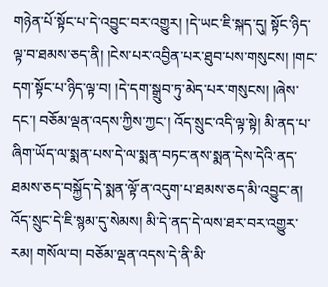གཉེན་པོ་སྟོང་པ་དེ་འབྱུང་བར་འགྱུར། །དེ་ཡང་ཇི་སྐད་དུ། སྟོང་ཉིད་ལྟ་བ་ཐམས་ཅད་ནི། །ངེས་པར་འབྱིན་པར་ཐུབ་པས་གསུངས། །གང་དག་སྟོང་པ་ཉིད་ལྟ་བ། །དེ་དག་སྒྲུབ་ཏུ་མེད་པར་གསུངས། །ཞེས་དང་། བཅོམ་ལྡན་འདས་ཀྱིས་ཀྱང་། འོད་སྲུང་འདི་ལྟ་སྟེ། མི་ནད་པ་ཞིག་ཡོད་ལ་སྨན་པས་དེ་ལ་སྨན་བཏང་ནས་སྨན་དེས་དེའི་ནད་ཐམས་ཅད་བསྐྱོད་དེ་སྨན་ལྟོ་ན་འདུག་པ་ཐམས་ཅད་མི་འབྱུང་ན། འོད་སྲུང་དེ་ཇི་སྙམ་དུ་སེམས། མི་དེ་ནད་དེ་ལས་ཐར་བར་འགྱུར་རམ། གསོལ་བ། བཅོམ་ལྡན་འདས་དེ་ནི་མི་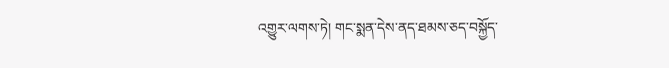འགྱུར་ལགས་ཏེ། གང་སྨན་དེས་ནད་ཐམས་ཅད་བསྐྱོད་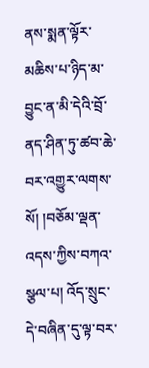ནས་སྨན་ལྟོར་མཆིས་པ་ཉིད་མ་བྱུང་ན་མི་དེའི་བྲོ་ནད་ཤིན་ཏུ་ཚབ་ཆེ་བར་འགྱུར་ལགས་སོ། །བཅོམ་ལྡན་འདས་ཀྱིས་བཀའ་སྩལ་པ། འོད་སྲུང་དེ་བཞིན་དུ་ལྟ་བར་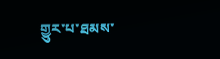གྱུར་པ་ཐམས་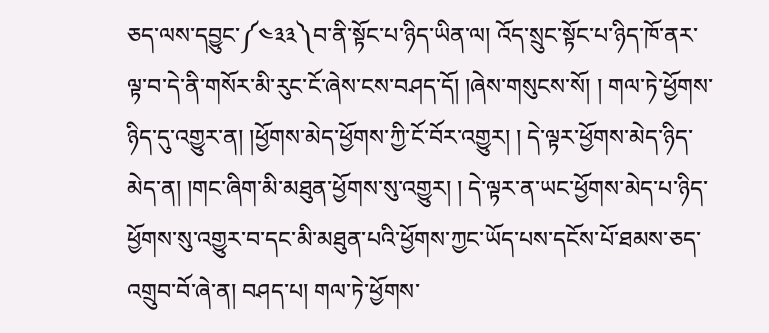ཅད་ལས་དབྱུང་༼༤༣༣༽བ་ནི་སྟོང་པ་ཉིད་ཡིན་ལ། འོད་སྲུང་སྟོང་པ་ཉིད་ཁོ་ནར་ལྟ་བ་དེ་ནི་གསོར་མི་རུང་ངོ་ཞེས་ངས་བཤད་དོ། །ཞེས་གསུངས་སོ། ། གལ་ཏེ་ཕྱོགས་ཉིད་དུ་འགྱུར་ན། །ཕྱོགས་མེད་ཕྱོགས་ཀྱི་ངོ་བོར་འགྱུར། ། དེ་ལྟར་ཕྱོགས་མེད་ཉིད་མེད་ན། །གང་ཞིག་མི་མཐུན་ཕྱོགས་སུ་འགྱུར། ། དེ་ལྟར་ན་ཡང་ཕྱོགས་མེད་པ་ཉིད་ཕྱོགས་སུ་འགྱུར་བ་དང་མི་མཐུན་པའི་ཕྱོགས་ཀྱང་ཡོད་པས་དངོས་པོ་ཐམས་ཅད་འགྲུབ་བོ་ཞེ་ན། བཤད་པ། གལ་ཏེ་ཕྱོགས་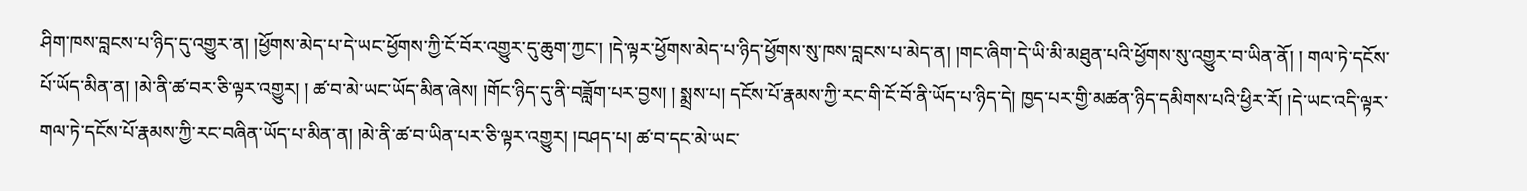ཤིག་ཁས་བླངས་པ་ཉིད་དུ་འགྱུར་ན། །ཕྱོགས་མེད་པ་དེ་ཡང་ཕྱོགས་ཀྱི་ངོ་བོར་འགྱུར་དུ་ཆུག་ཀྱང་། །དེ་ལྟར་ཕྱོགས་མེད་པ་ཉིད་ཕྱོགས་སུ་ཁས་བླངས་པ་མེད་ན། །གང་ཞིག་དེ་ཡི་མི་མཐུན་པའི་ཕྱོགས་སུ་འགྱུར་བ་ཡིན་ནོ། ། གལ་ཏེ་དངོས་པོ་ཡོད་མིན་ན། །མེ་ནི་ཚ་བར་ཅི་ལྟར་འགྱུར། ། ཚ་བ་མེ་ཡང་ཡོད་མིན་ཞེས། །གོང་ཉིད་དུ་ནི་བཟློག་པར་བྱས། ། སྨྲས་པ། དངོས་པོ་རྣམས་ཀྱི་རང་གི་ངོ་བོ་ནི་ཡོད་པ་ཉིད་དེ། ཁྱད་པར་གྱི་མཚན་ཉིད་དམིགས་པའི་ཕྱིར་རོ། །དེ་ཡང་འདི་ལྟར་གལ་ཏེ་དངོས་པོ་རྣམས་ཀྱི་རང་བཞིན་ཡོད་པ་མིན་ན། །མེ་ནི་ཚ་བ་ཡིན་པར་ཅི་ལྟར་འགྱུར། །བཤད་པ། ཚ་བ་དང་མེ་ཡང་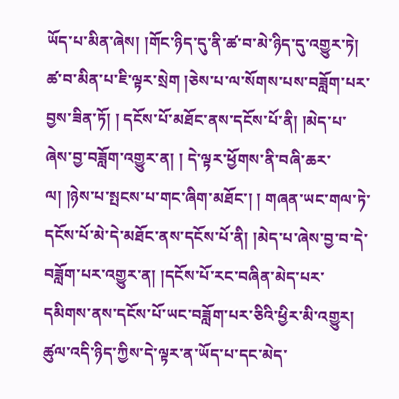ཡོད་པ་མིན་ཞེས། །གོང་ཉིད་དུ་ནི་ཚ་བ་མེ་ཉིད་དུ་འགྱུར་ཏེ། ཚ་བ་མིན་པ་ཇི་ལྟར་སྲེག །ཅེས་པ་ལ་སོགས་པས་བཟློག་པར་བྱས་ཟིན་ཏོ། ། དངོས་པོ་མཐོང་ནས་དངོས་པོ་ནི། །མེད་པ་ཞེས་བྱ་བཟློག་འགྱུར་ན། ། དེ་ལྟར་ཕྱོགས་ནི་བཞི་ཆར་ལ། །ཉེས་པ་སྤངས་པ་གང་ཞིག་མཐོང་། ། གཞན་ཡང་གལ་ཏེ་དངོས་པོ་མེ་དེ་མཐོང་ནས་དངོས་པོ་ནི། །མེད་པ་ཞེས་བྱ་བ་དེ་བཟློག་པར་འགྱུར་ན། །དངོས་པོ་རང་བཞིན་མེད་པར་དམིགས་ནས་དངོས་པོ་ཡང་བཟློག་པར་ཅིའི་ཕྱིར་མི་འགྱུར། ཚུལ་འདི་ཉིད་ཀྱིས་དེ་ལྟར་ན་ཡོད་པ་དང་མེད་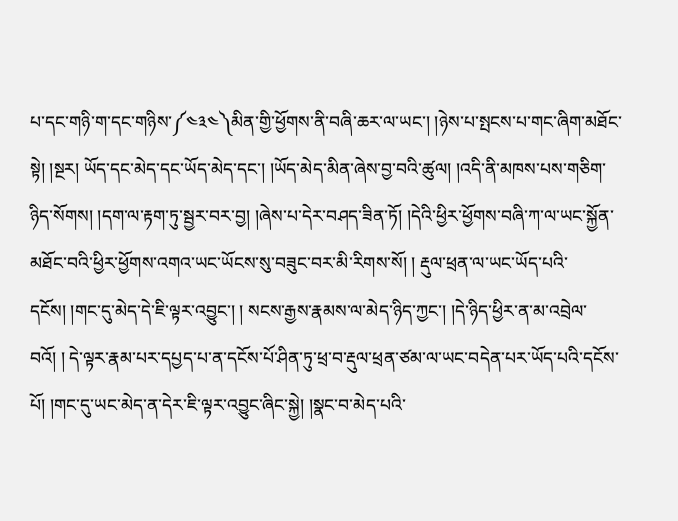པ་དང་གཉི་ག་དང་གཉིས་༼༤༣༤༽མིན་གྱི་ཕྱོགས་ནི་བཞི་ཆར་ལ་ཡང་། །ཉེས་པ་སྤངས་པ་གང་ཞིག་མཐོང་སྟེ། །སྔར། ཡོད་དང་མེད་དང་ཡོད་མེད་དང་། །ཡོད་མེད་མིན་ཞེས་བྱ་བའི་ཚུལ། །འདི་ནི་མཁས་པས་གཅིག་ཉིད་སོགས། །དག་ལ་རྟག་ཏུ་སྦྱར་བར་བྱ། །ཞེས་པ་དེར་བཤད་ཟིན་ཏོ། །དེའི་ཕྱིར་ཕྱོགས་བཞི་ཀ་ལ་ཡང་སྐྱོན་མཐོང་བའི་ཕྱིར་ཕྱོགས་འགའ་ཡང་ཡོངས་སུ་བཟུང་བར་མི་རིགས་སོ། ། རྡུལ་ཕྲན་ལ་ཡང་ཡོད་པའི་དངོས། །གང་དུ་མེད་དེ་ཇི་ལྟར་འབྱུང་། ། སངས་རྒྱས་རྣམས་ལ་མེད་ཉིད་ཀྱང་། །དེ་ཉིད་ཕྱིར་ན་མ་འབྲེལ་བའོ། ། དེ་ལྟར་རྣམ་པར་དཔྱད་པ་ན་དངོས་པོ་ཤིན་ཏུ་ཕྲ་བ་རྡུལ་ཕྲན་ཙམ་ལ་ཡང་བདེན་པར་ཡོད་པའི་དངོས་པོ། །གང་དུ་ཡང་མེད་ན་དེར་ཇི་ལྟར་འབྱུང་ཞིང་སྐྱེ། །སྣང་བ་མེད་པའི་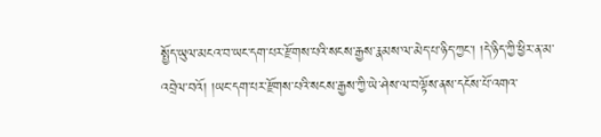སྤྱོད་ཡུལ་མངའ་བ་ཡང་དག་པར་རྫོགས་པའི་སངས་རྒྱས་རྣམས་ལ་མེད་པ་ཉིད་ཀྱང་། །དེ་ཉིད་ཀྱི་ཕྱིར་ན་མ་འབྲེལ་བའོ། །ཡང་དག་པར་རྫོགས་པའི་སངས་རྒྱས་ཀྱི་ཡེ་ཤེས་ལ་བལྟོས་ནས་དངོས་པོ་འགའ་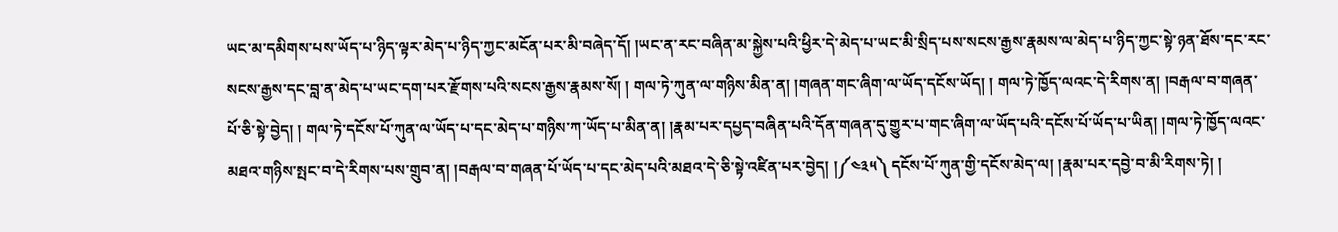ཡང་མ་དམིགས་པས་ཡོད་པ་ཉིད་ལྟར་མེད་པ་ཉིད་ཀྱང་མངོན་པར་མི་བཞེད་དོ། །ཡང་ན་རང་བཞིན་མ་སྐྱེས་པའི་ཕྱིར་དེ་མེད་པ་ཡང་མི་སྲིད་པས་སངས་རྒྱས་རྣམས་ལ་མེད་པ་ཉིད་ཀྱང་སྟེ་ཉན་ཐོས་དང་རང་སངས་རྒྱས་དང་བླ་ན་མེད་པ་ཡང་དག་པར་རྫོགས་པའི་སངས་རྒྱས་རྣམས་སོ། ། གལ་ཏེ་ཀུན་ལ་གཉིས་མིན་ན། །གཞན་གང་ཞིག་ལ་ཡོད་དངོས་ཡོད། ། གལ་ཏེ་ཁྱོད་ལའང་དེ་རིགས་ན། །བརྒལ་བ་གཞན་པོ་ཅི་སྟེ་བྱེད། ། གལ་ཏེ་དངོས་པོ་ཀུན་ལ་ཡོད་པ་དང་མེད་པ་གཉིས་ཀ་ཡོད་པ་མིན་ན། །རྣམ་པར་དཔྱད་བཞིན་པའི་དོན་གཞན་དུ་གྱུར་པ་གང་ཞིག་ལ་ཡོད་པའི་དངོས་པོ་ཡོད་པ་ཡིན། །གལ་ཏེ་ཁྱོད་ལའང་མཐའ་གཉིས་སྤང་བ་དེ་རིགས་པས་གྲུབ་ན། །བརྒལ་བ་གཞན་པོ་ཡོད་པ་དང་མེད་པའི་མཐའ་དེ་ཅི་སྟེ་འཛིན་པར་བྱེད། །༼༤༣༥༽ དངོས་པོ་ཀུན་གྱི་དངོས་མེད་ལ། །རྣམ་པར་དབྱེ་བ་མི་རིགས་ཏེ། །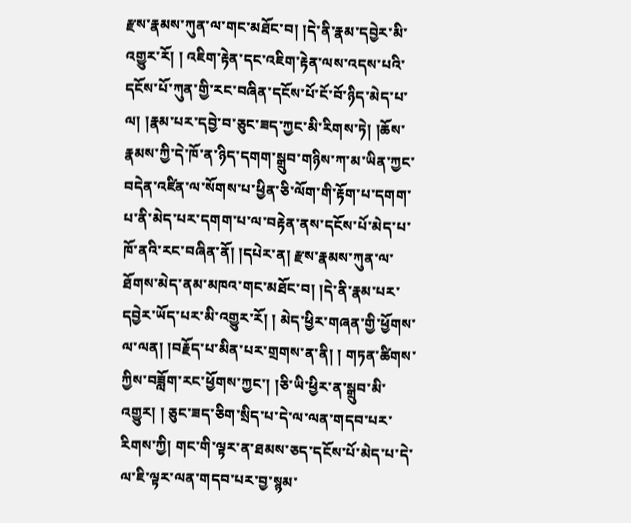རྫས་རྣམས་ཀུན་ལ་གང་མཐོང་བ། །དེ་ནི་རྣམ་དབྱེར་མི་འགྱུར་རོ། ། འཇིག་རྟེན་དང་འཇིག་རྟེན་ལས་འདས་པའི་དངོས་པོ་ཀུན་གྱི་རང་བཞིན་དངོས་པོ་ངོ་བོ་ཉིད་མེད་པ་ལ། །རྣམ་པར་དབྱེ་བ་ཅུང་ཟད་ཀྱང་མི་རིགས་ཏེ། །ཆོས་རྣམས་ཀྱི་དེ་ཁོ་ན་ཉིད་དགག་སྒྲུབ་གཉིས་ཀ་མ་ཡིན་ཀྱང་བདེན་འཛིན་ལ་སོགས་པ་ཕྱིན་ཅི་ལོག་གི་རྟོག་པ་དགག་པ་ནི་མེད་པར་དགག་པ་ལ་བརྟེན་ནས་དངོས་པོ་མེད་པ་ཁོ་ནའི་རང་བཞིན་ནོ། །དཔེར་ན། རྫས་རྣམས་ཀུན་ལ་ཐོགས་མེད་ནམ་མཁའ་གང་མཐོང་བ། །དེ་ནི་རྣམ་པར་དབྱེར་ཡོད་པར་མི་འགྱུར་རོ། ། མེད་ཕྱིར་གཞན་གྱི་ཕྱོགས་ལ་ལན། །བརྗོད་པ་མིན་པར་གྲགས་ན་ནི། ། གཏན་ཚིགས་ཀྱིས་བཟློག་རང་ཕྱོགས་ཀྱང་། །ཅི་ཡི་ཕྱིར་ན་སྒྲུབ་མི་འགྱུར། ། ཅུང་ཟད་ཅིག་སྲིད་པ་དེ་ལ་ལན་གདབ་པར་རིགས་ཀྱི། གང་གི་ལྟར་ན་ཐམས་ཅད་དངོས་པོ་མེད་པ་དེ་ལ་ཇི་ལྟར་ལན་གདབ་པར་བྱ་སྙམ་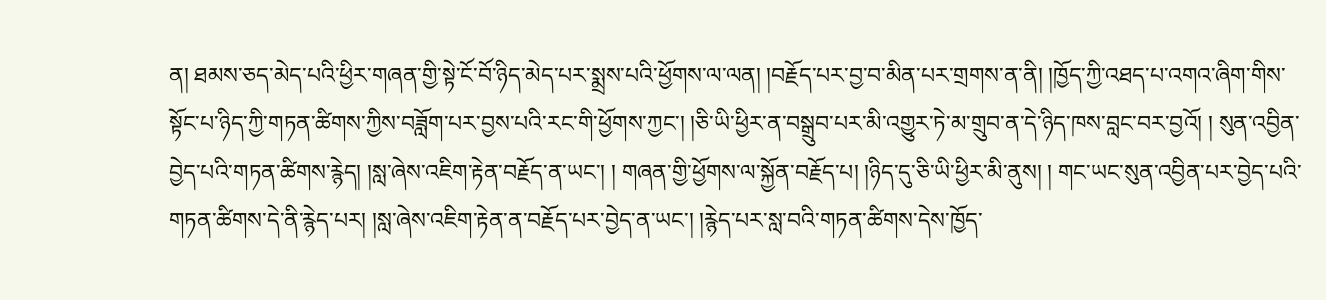ན། ཐམས་ཅད་མེད་པའི་ཕྱིར་གཞན་གྱི་སྟེ་ངོ་བོ་ཉིད་མེད་པར་སྨྲས་པའི་ཕྱོགས་ལ་ལན། །བརྗོད་པར་བྱ་བ་མིན་པར་གྲགས་ན་ནི། །ཁྱོད་ཀྱི་འཐད་པ་འགའ་ཞིག་གིས་སྟོང་པ་ཉིད་ཀྱི་གཏན་ཚིགས་ཀྱིས་བཟློག་པར་བྱས་པའི་རང་གི་ཕྱོགས་ཀྱང་། །ཅི་ཡི་ཕྱིར་ན་བསྒྲུབ་པར་མི་འགྱུར་ཏེ་མ་གྲུབ་ན་དེ་ཉིད་ཁས་བླང་བར་བྱའོ། ། སུན་འབྱིན་བྱེད་པའི་གཏན་ཚིགས་རྙེད། །སླ་ཞེས་འཇིག་རྟེན་བརྗོད་ན་ཡང་། ། གཞན་གྱི་ཕྱོགས་ལ་སྐྱོན་བརྗོད་པ། །ཉིད་དུ་ཅི་ཡི་ཕྱིར་མི་ནུས། ། གང་ཡང་སུན་འབྱིན་པར་བྱེད་པའི་གཏན་ཚིགས་དེ་ནི་རྙེད་པར། །སླ་ཞེས་འཇིག་རྟེན་ན་བརྗོད་པར་བྱེད་ན་ཡང་། །རྙེད་པར་སླ་བའི་གཏན་ཚིགས་དེས་ཁྱོད་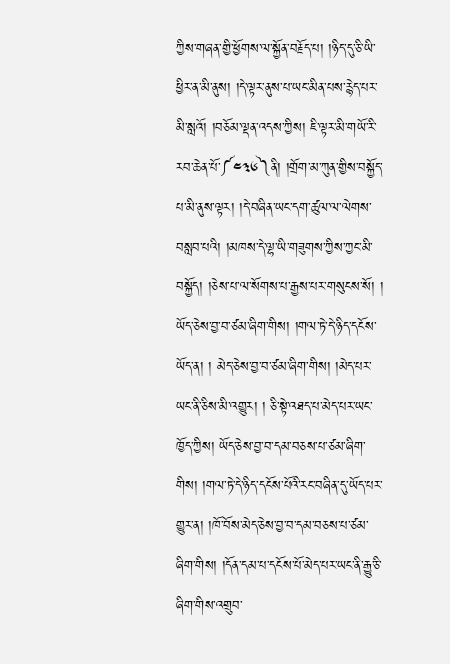ཀྱིས་གཞན་གྱི་ཕྱོགས་ལ་སྐྱོན་བརྗོད་པ། །ཉིད་དུ་ཅི་ཡི་ཕྱིར་ན་མི་ནུས། །དེ་ལྟར་ནུས་པ་ཡང་མིན་པས་རྙེད་པར་མི་སླའོ། །བཅོམ་ལྡན་འདས་ཀྱིས། ཇི་ལྟར་མི་གཡོ་རི་རབ་ཆེན་པོ་༼༤༣༦༽ནི། །གྲོག་མ་ཀུན་གྱིས་བསྐྱོད་པ་མི་ནུས་ལྟར། །དེ་བཞིན་ཡང་དག་ཚུལ་ལ་ལེགས་བསླབ་པའི། །མཁས་དེ་ལྷ་ཡི་གཟུགས་ཀྱིས་ཀྱང་མི་བསྐྱོད། །ཅེས་པ་ལ་སོགས་པ་རྒྱས་པར་གསུངས་སོ། ། ཡོད་ཅེས་བྱ་བ་ཙམ་ཞིག་གིས། །གལ་ཏེ་དེ་ཉིད་དངོས་ཡོད་ན། ། མེད་ཅེས་བྱ་བ་ཙམ་ཞིག་གིས། །མེད་པར་ཡང་ནི་ཅིས་མི་འགྱུར། ། ཅི་སྟེ་འཐད་པ་མེད་པར་ཡང་ཁྱོད་ཀྱིས། ཡོད་ཅེས་བྱ་བ་དམ་བཅས་པ་ཙམ་ཞིག་གིས། །གལ་ཏེ་དེ་ཉིད་དངོས་པོའི་རང་བཞིན་དུ་ཡོད་པར་གྱུར་ན། །ཁོ་བོས་མེད་ཅེས་བྱ་བ་དམ་བཅས་པ་ཙམ་ཞིག་གིས། །དོན་དམ་པ་དངོས་པོ་མེད་པར་ཡང་ནི་རྒྱུ་ཅི་ཞིག་གིས་འགྲུབ་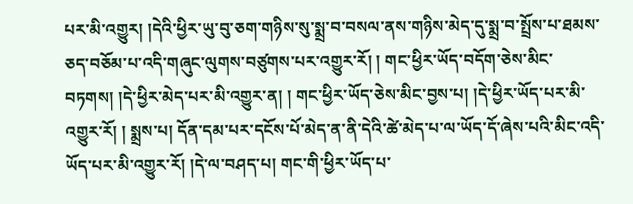པར་མི་འགྱུར། །དེའི་ཕྱིར་ཡུ་བུ་ཅག་གཉིས་སུ་སྨྲ་བ་བསལ་ནས་གཉིས་མེད་དུ་སྨྲ་བ་སྤྲོས་པ་ཐམས་ཅད་བཅོམ་པ་འདི་གཞུང་ལུགས་བཙུགས་པར་འགྱུར་རོ། ། གང་ཕྱིར་ཡོད་བདོག་ཅེས་མིང་བཏགས། །དེ་ཕྱིར་མེད་པར་མི་འགྱུར་ན། ། གང་ཕྱིར་ཡོད་ཅེས་མིང་བྱས་པ། །དེ་ཕྱིར་ཡོད་པར་མི་འགྱུར་རོ། ། སྨྲས་པ། དོན་དམ་པར་དངོས་པོ་མེད་ན་ནི་དེའི་ཚེ་མེད་པ་ལ་ཡོད་དོ་ཞེས་པའི་མིང་འདི་ཡོད་པར་མི་འགྱུར་རོ། །དེ་ལ་བཤད་པ། གང་གི་ཕྱིར་ཡོད་པ་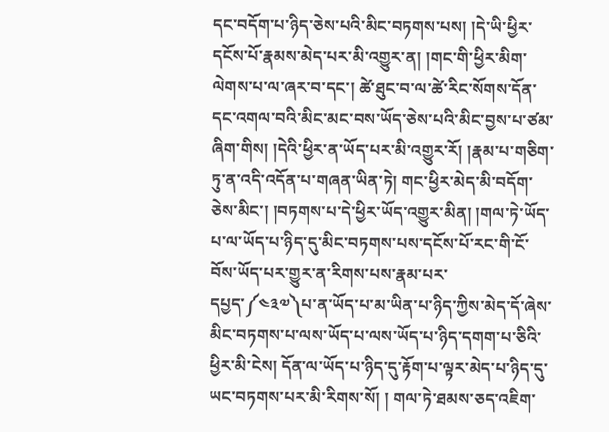དང་བདོག་པ་ཉིད་ཅེས་པའི་མིང་བཏགས་པས། །དེ་ཡི་ཕྱིར་དངོས་པོ་རྣམས་མེད་པར་མི་འགྱུར་ན། །གང་གི་ཕྱིར་མིག་ལེགས་པ་ལ་ཞར་བ་དང་། ཚེ་ཐུང་བ་ལ་ཚེ་རིང་སོགས་དོན་དང་འགལ་བའི་མིང་མང་བས་ཡོད་ཅེས་པའི་མིང་བྱས་པ་ཙམ་ཞིག་གིས། །དེའི་ཕྱིར་ན་ཡོད་པར་མི་འགྱུར་རོ། །རྣམ་པ་གཅིག་ཏུ་ན་འདི་འདོན་པ་གཞན་ཡིན་ཏེ། གང་ཕྱིར་མེད་མི་བདོག་ཅེས་མིང་། །བཏགས་པ་དེ་ཕྱིར་ཡོད་འགྱུར་མིན། །གལ་ཏེ་ཡོད་པ་ལ་ཡོད་པ་ཉིད་དུ་མིང་བཏགས་པས་དངོས་པོ་རང་གི་ངོ་བོས་ཡོད་པར་གྱུར་ན་རིགས་པས་རྣམ་པར་དཔྱད་༼༤༣༧༽པ་ན་ཡོད་པ་མ་ཡིན་པ་ཉིད་ཀྱིས་མེད་དོ་ཞེས་མིང་བཏགས་པ་ལས་ཡོད་པ་ལས་ཡོད་པ་ཉིད་དགག་པ་ཅིའི་ཕྱིར་མི་ངེས། དོན་ལ་ཡོད་པ་ཉིད་དུ་རྟོག་པ་ལྟར་མེད་པ་ཉིད་དུ་ཡང་བཏགས་པར་མི་རིགས་སོ། ། གལ་ཏེ་ཐམས་ཅད་འཇིག་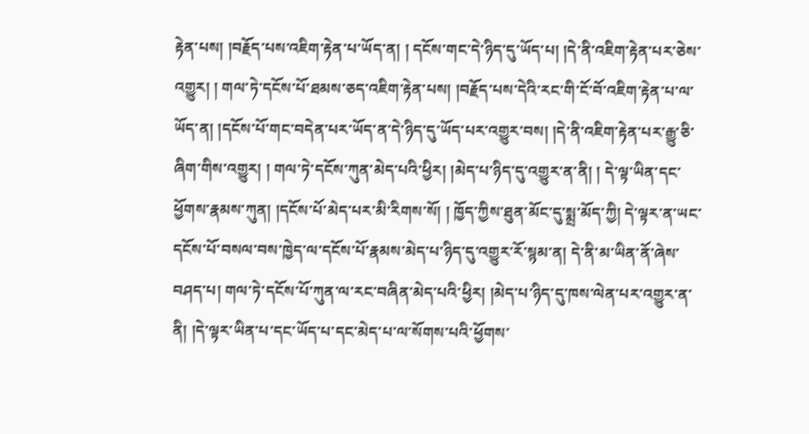རྟེན་པས། །བརྗོད་པས་འཇིག་རྟེན་པ་ཡོད་ན། ། དངོས་གང་དེ་ཉིད་དུ་ཡོད་པ། །དེ་ནི་འཇིག་རྟེན་པར་ཅེས་འགྱུར། ། གལ་ཏེ་དངོས་པོ་ཐམས་ཅད་འཇིག་རྟེན་པས། །བརྗོད་པས་དེའི་རང་གི་ངོ་བོ་འཇིག་རྟེན་པ་ལ་ཡོད་ན། །དངོས་པོ་གང་བདེན་པར་ཡོད་ན་དེ་ཉིད་དུ་ཡོད་པར་འགྱུར་བས། །དེ་ནི་འཇིག་རྟེན་པར་རྒྱུ་ཅི་ཞིག་གིས་འགྱུར། ། གལ་ཏེ་དངོས་ཀུན་མེད་པའི་ཕྱིར། །མེད་པ་ཉིད་དུ་འགྱུར་ན་ནི། ། དེ་ལྟ་ཡིན་དང་ཕྱོགས་རྣམས་ཀུན། །དངོས་པོ་མེད་པར་མི་རིགས་སོ། ། ཁྱོད་ཀྱིས་ཐུན་མོང་དུ་སྨྲ་མོད་ཀྱི། དེ་ལྟར་ན་ཡང་དངོས་པོ་བསལ་བས་ཁྱེད་ལ་དངོས་པོ་རྣམས་མེད་པ་ཉིད་དུ་འགྱུར་རོ་སྙམ་ན། དེ་ནི་མ་ཡིན་ནོ་ཞེས་བཤད་པ། གལ་ཏེ་དངོས་པོ་ཀུན་ལ་རང་བཞིན་མེད་པའི་ཕྱིར། །མེད་པ་ཉིད་དུ་ཁས་ལེན་པར་འགྱུར་ན་ནི། །དེ་ལྟར་ཡིན་པ་དང་ཡོད་པ་དང་མེད་པ་ལ་སོགས་པའི་ཕྱོགས་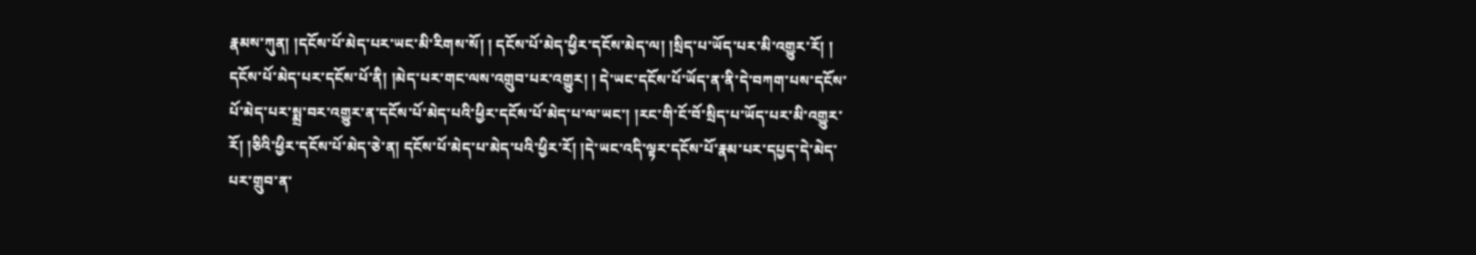རྣམས་ཀུན། །དངོས་པོ་མེད་པར་ཡང་མི་རིགས་སོ། ། དངོས་པོ་མེད་ཕྱིར་དངོས་མེད་ལ། །སྲིད་པ་ཡོད་པར་མི་འགྱུར་རོ། ། དངོས་པོ་མེད་པར་དངོས་པོ་ནི། །མེད་པར་གང་ལས་འགྲུབ་པར་འགྱུར། ། དེ་ཡང་དངོས་པོ་ཡོད་ན་ནི་དེ་བཀག་པས་དངོས་པོ་མེད་པར་སྨྲ་བར་འགྱུར་ན་དངོས་པོ་མེད་པའི་ཕྱིར་དངོས་པོ་མེད་པ་ལ་ཡང་། །རང་གི་ངོ་བོ་སྲིད་པ་ཡོད་པར་མི་འགྱུར་རོ། །ཅིའི་ཕྱིར་དངོས་པོ་མེད་ཅེ་ན། དངོས་པོ་མེད་པ་མེད་པའི་ཕྱིར་རོ། །དེ་ཡང་འདི་ལྟར་དངོས་པོ་རྣམ་པར་དཔྱད་དེ་མེད་པར་གྲུབ་ན་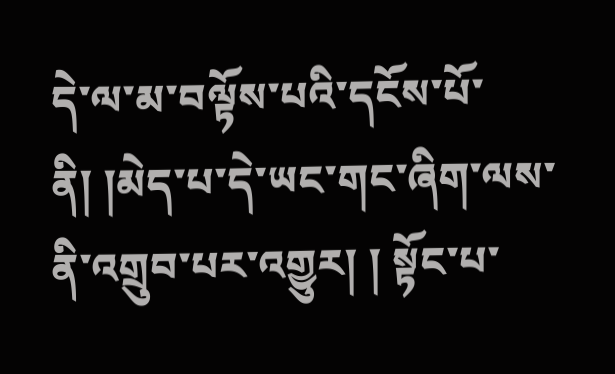དེ་ལ་མ་བལྟོས་པའི་དངོས་པོ་ནི། །མེད་པ་དེ་ཡང་གང་ཞིག་ལས་ནི་འགྲུབ་པར་འགྱུར། ། སྟོང་པ་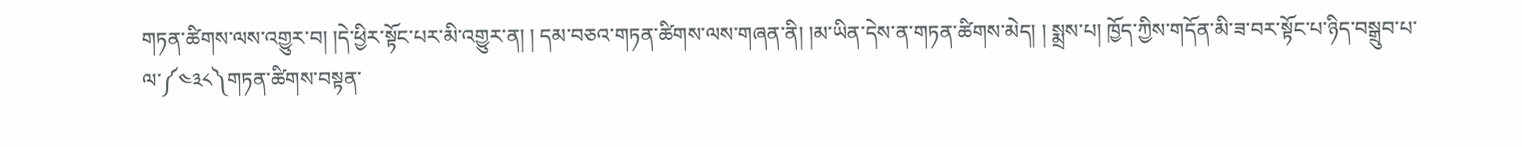གཏན་ཚིགས་ལས་འགྱུར་བ། །དེ་ཕྱིར་སྟོང་པར་མི་འགྱུར་ན། ། དམ་བཅའ་གཏན་ཚིགས་ལས་གཞན་ནི། །མ་ཡིན་དེས་ན་གཏན་ཚིགས་མེད། ། སྨྲས་པ། ཁྱོད་ཀྱིས་གདོན་མི་ཟ་བར་སྟོང་པ་ཉིད་བསྒྲུབ་པ་ལ་༼༤༣༨༽གཏན་ཚིགས་བསྟན་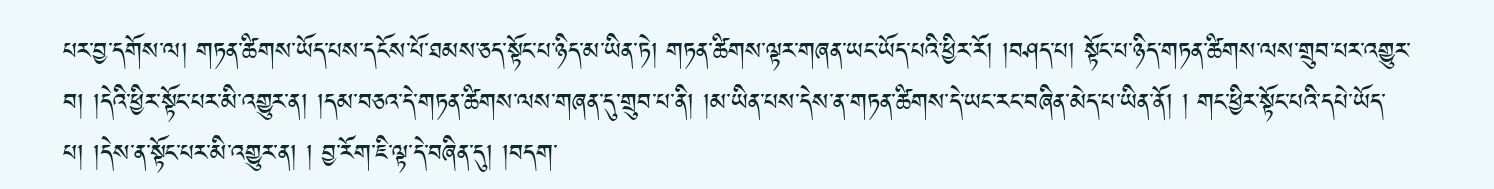པར་བྱ་དགོས་ལ། གཏན་ཚིགས་ཡོད་པས་དངོས་པོ་ཐམས་ཅད་སྟོང་པ་ཉིད་མ་ཡིན་ཏེ། གཏན་ཚིགས་ལྟར་གཞན་ཡང་ཡོད་པའི་ཕྱིར་རོ། །བཤད་པ། སྟོང་པ་ཉིད་གཏན་ཚིགས་ལས་གྲུབ་པར་འགྱུར་བ། །དེའི་ཕྱིར་སྟོང་པར་མི་འགྱུར་ན། །དམ་བཅའ་དེ་གཏན་ཚིགས་ལས་གཞན་དུ་གྲུབ་པ་ནི། །མ་ཡིན་པས་དེས་ན་གཏན་ཚིགས་དེ་ཡང་རང་བཞིན་མེད་པ་ཡིན་ནོ། ། གང་ཕྱིར་སྟོང་པའི་དཔེ་ཡོད་པ། །དེས་ན་སྟོང་པར་མི་འགྱུར་ན། ། བྱ་རོག་ཇི་ལྟ་དེ་བཞིན་དུ། །བདག་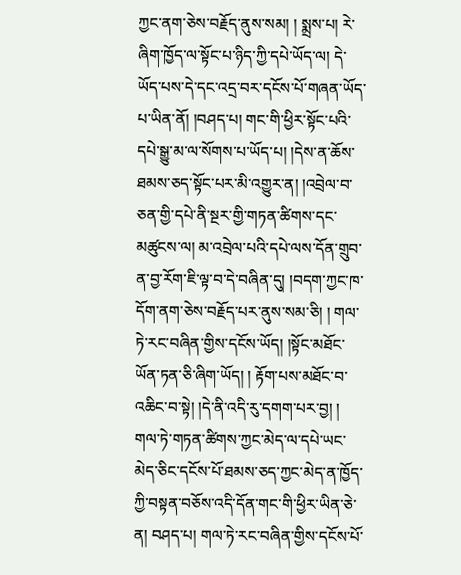ཀྱང་ནག་ཅེས་བརྗོད་ནུས་སམ། ། སྨྲས་པ། རེ་ཞིག་ཁྱོད་ལ་སྟོང་པ་ཉིད་ཀྱི་དཔེ་ཡོད་ལ། དེ་ཡོད་པས་དེ་དང་འདྲ་བར་དངོས་པོ་གཞན་ཡོད་པ་ཡིན་ནོ། །བཤད་པ། གང་གི་ཕྱིར་སྟོང་པའི་དཔེ་སྒྱུ་མ་ལ་སོགས་པ་ཡོད་པ། །དེས་ན་ཆོས་ཐམས་ཅད་སྟོང་པར་མི་འགྱུར་ན། །འབྲེལ་བ་ཅན་གྱི་དཔེ་ནི་སྔར་གྱི་གཏན་ཚིགས་དང་མཚུངས་ལ། མ་འབྲེལ་པའི་དཔེ་ལས་དོན་གྲུབ་ན་བྱ་རོག་ཇི་ལྟ་བ་དེ་བཞིན་དུ། །བདག་ཀྱང་ཁ་དོག་ནག་ཅེས་བརྗོད་པར་ནུས་སམ་ཅི། ། གལ་ཏེ་རང་བཞིན་གྱིས་དངོས་ཡོད། །སྟོང་མཐོང་ཡོན་ཏན་ཅི་ཞིག་ཡོད། ། རྟོག་པས་མཐོང་བ་འཆིང་བ་སྟེ། །དེ་ནི་འདི་རུ་དགག་པར་བྱ། ། གལ་ཏེ་གཏན་ཚིགས་ཀྱང་མེད་ལ་དཔེ་ཡང་མེད་ཅིང་དངོས་པོ་ཐམས་ཅད་ཀྱང་མེད་ན་ཁྱོད་ཀྱི་བསྟན་བཅོས་འདི་དོན་གང་གི་ཕྱིར་ཡིན་ཅེ་ན། བཤད་པ། གལ་ཏེ་རང་བཞིན་གྱིས་དངོས་པོ་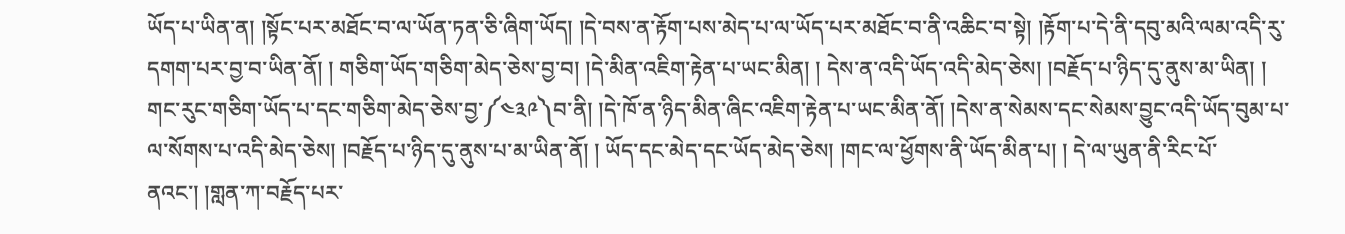ཡོད་པ་ཡིན་ན། །སྟོང་པར་མཐོང་བ་ལ་ཡོན་ཏན་ཅི་ཞིག་ཡོད། །དེ་བས་ན་རྟོག་པས་མེད་པ་ལ་ཡོད་པར་མཐོང་བ་ནི་འཆིང་བ་སྟེ། །རྟོག་པ་དེ་ནི་དབུ་མའི་ལམ་འདི་རུ་དགག་པར་བྱ་བ་ཡིན་ནོ། ། གཅིག་ཡོད་གཅིག་མེད་ཅེས་བྱ་བ། །དེ་མིན་འཇིག་རྟེན་པ་ཡང་མིན། ། དེས་ན་འདི་ཡོད་འདི་མེད་ཅེས། །བརྗོད་པ་ཉིད་དུ་ནུས་མ་ཡིན། ། གང་རུང་གཅིག་ཡོད་པ་དང་གཅིག་མེད་ཅེས་བྱ་༼༤༣༩༽བ་ནི། །དེ་ཁོ་ན་ཉིད་མིན་ཞིང་འཇིག་རྟེན་པ་ཡང་མིན་ནོ། །དེས་ན་སེམས་དང་སེམས་བྱུང་འདི་ཡོད་བུམ་པ་ལ་སོགས་པ་འདི་མེད་ཅེས། །བརྗོད་པ་ཉིད་དུ་ནུས་པ་མ་ཡིན་ནོ། ། ཡོད་དང་མེད་དང་ཡོད་མེད་ཅེས། །གང་ལ་ཕྱོགས་ནི་ཡོད་མིན་པ། ། དེ་ལ་ཡུན་ནི་རིང་པོ་ནའང་། །གླན་ཀ་བརྗོད་པར་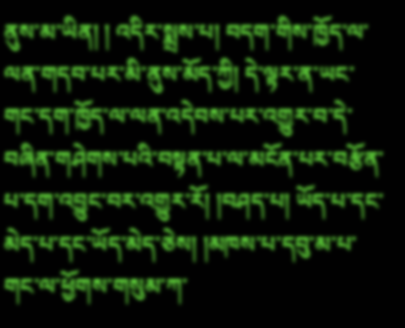ནུས་མ་ཡིན། ། འདིར་སྨྲས་པ། བདག་གིས་ཁྱོད་ལ་ལན་གདབ་པར་མི་ནུས་མོད་ཀྱི། དེ་ལྟར་ན་ཡང་གང་དག་ཁྱོད་ལ་ལན་འདེབས་པར་འགྱུར་བ་དེ་བཞིན་གཤེགས་པའི་བསྟན་པ་ལ་མངོན་པར་བརྩོན་པ་དག་འབྱུང་བར་འགྱུར་རོ། །བཤད་པ། ཡོད་པ་དང་མེད་པ་དང་ཡོད་མེད་ཅེས། །མཁས་པ་དབུ་མ་པ་གང་ལ་ཕྱོགས་གསུམ་ཀ་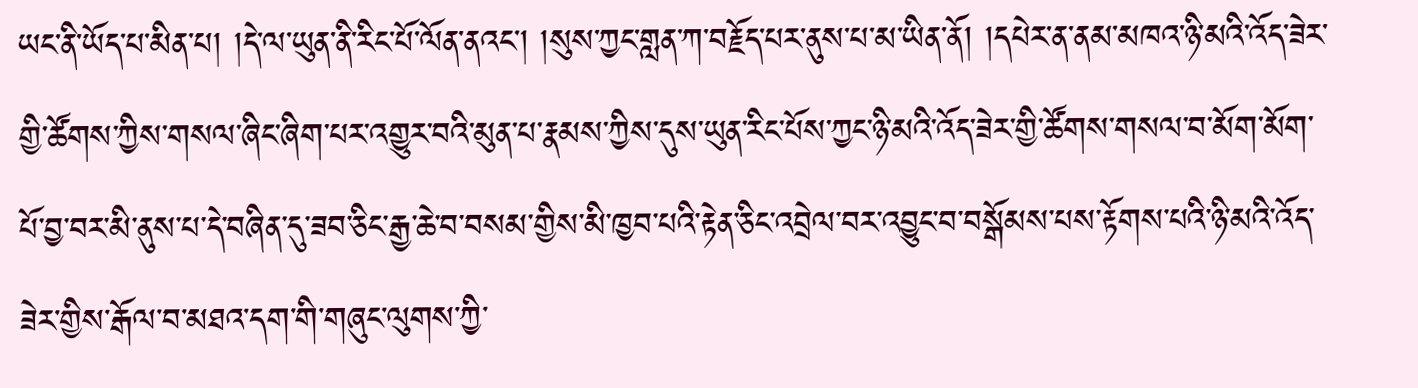ཡང་ནི་ཡོད་པ་མིན་པ། །དེ་ལ་ཡུན་ནི་རིང་པོ་ལོན་ནའང་། །སུས་ཀྱང་གླན་ཀ་བརྗོད་པར་ནུས་པ་མ་ཡིན་ནོ། །དཔེར་ན་ནམ་མཁའ་ཉི་མའི་འོད་ཟེར་གྱི་ཚོགས་ཀྱིས་གསལ་ཞིང་ཞིག་པར་འགྱུར་བའི་མུན་པ་རྣམས་ཀྱིས་དུས་ཡུན་རིང་པོས་ཀྱང་ཉི་མའི་འོད་ཟེར་གྱི་ཚོགས་གསལ་བ་མོག་མོག་པོ་བྱ་བར་མི་ནུས་པ་དེ་བཞིན་དུ་ཟབ་ཅིང་རྒྱ་ཆེ་བ་བསམ་གྱིས་མི་ཁྱབ་པའི་རྟེན་ཅིང་འབྲེལ་བར་འབྱུང་བ་བསྒོམས་པས་རྟོགས་པའི་ཉི་མའི་འོད་ཟེར་གྱིས་རྒོལ་བ་མཐའ་དག་གི་གཞུང་ལུགས་ཀྱི་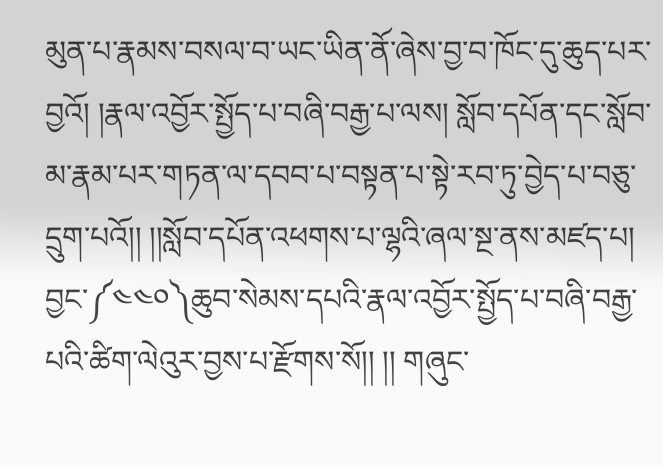མུན་པ་རྣམས་བསལ་བ་ཡང་ཡིན་ནོ་ཞེས་བྱ་བ་ཁོང་དུ་ཆུད་པར་བྱའོ། །རྣལ་འབྱོར་སྤྱོད་པ་བཞི་བརྒྱ་པ་ལས། སློབ་དཔོན་དང་སློབ་མ་རྣམ་པར་གཏན་ལ་དབབ་པ་བསྟན་པ་སྟེ་རབ་ཏུ་བྱེད་པ་བཅུ་དྲུག་པའོ།། །།སློབ་དཔོན་འཕགས་པ་ལྷའི་ཞལ་སྔ་ནས་མཛད་པ། བྱང་༼༤༤༠༽ཆུབ་སེམས་དཔའི་རྣལ་འབྱོར་སྤྱོད་པ་བཞི་བརྒྱ་པའི་ཚིག་ལེའུར་བྱས་པ་རྫོགས་སོ།། །། གཞུང་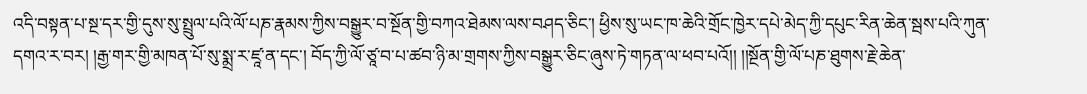འདི་བསྟན་པ་སྔ་དར་གྱི་དུས་སུ་སྤྲུལ་པའི་ལོ་པཎ་རྣམས་ཀྱིས་བསྒྱུར་བ་སྔོན་གྱི་བཀའ་ཐེམས་ལས་བཤད་ཅིང་། ཕྱིས་སུ་ཡང་ཁ་ཆེའི་གྲོང་ཁྱེར་དཔེ་མེད་ཀྱི་དཔུང་རིན་ཆེན་སྦས་པའི་ཀུན་དགའ་ར་བར། །རྒྱ་གར་གྱི་མཁན་པོ་སུ་སྨྲ་ར་ཛཱ་ན་དང་། བོད་ཀྱི་ལོ་ཙཱ་བ་པ་ཚབ་ཉི་མ་གྲགས་ཀྱིས་བསྒྱུར་ཅིང་ཞུས་ཏེ་གཏན་ལ་ཕབ་པའོ།། །།སྔོན་གྱི་ལོ་པཎ་ཐུགས་རྗེ་ཆེན་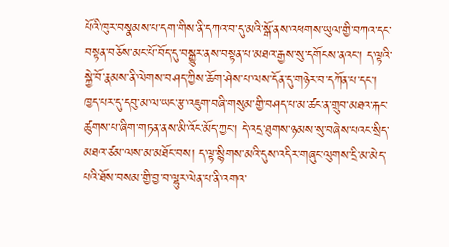པོའི་ཁུར་བསྣམས་པ་དག་གིས་ནི་དཀའ་བ་དུ་མའི་སྒོ་ནས་འཕགས་ཡུལ་གྱི་བཀའ་དང་བསྟན་བཅོས་མང་པོ་བོད་དུ་བསྒྱུར་ནས་བསྟན་པ་མཐའ་རྒྱས་སུ་དགོངས་ནའང་། ད་ལྟའི་སྐྱེ་བོ་རྣམས་ནི་ལེགས་བཤད་ཀྱིས་ཆོག་ཤེས་པ་ལས་དོན་དུ་གཉེར་བ་དཀོན་པ་དང་། ཁྱད་པར་དུ་དབུ་མ་ལ་ཡང་རྩ་འཇུག་བཞི་གསུམ་གྱི་བཤད་པ་མ་ཚང་ན་གྲུབ་མཐའ་རྐང་ཚུགས་པ་ཞིག་གཏན་ནས་མི་འོང་མོད་ཀྱང་། དེ་འདྲ་ཐུགས་ཉམས་སུ་བཞེས་པའང་སྲིད་མཐའ་ཙམ་ལས་མ་མཐོང་བས། ད་ལྟ་སྙིགས་མའི་དུས་འདིར་གཞུང་ལུགས་དྲི་མ་མེད་པའི་ཐོས་བསམ་གྱི་བྱ་བ་ལྷུར་ལེན་པ་ནི་འགའ་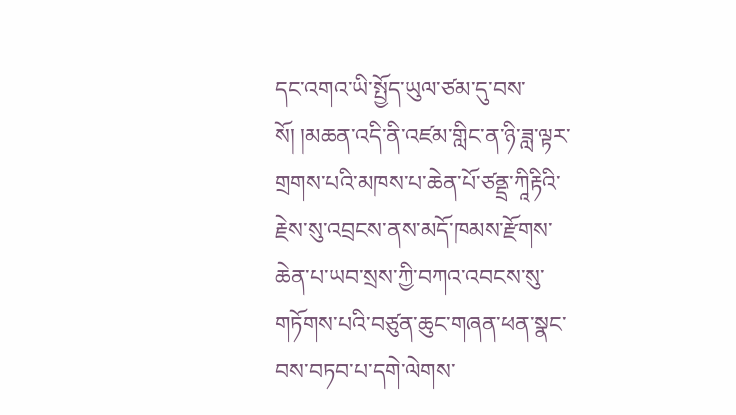དང་འགའ་ཡི་སྤྱོད་ཡུལ་ཙམ་དུ་བས་སོ། །མཆན་འདི་ནི་འཛམ་གླིང་ན་ཉི་ཟླ་ལྟར་གྲགས་པའི་མཁས་པ་ཆེན་པོ་ཙནྡྲ་ཀཱིརྟིའི་རྗེས་སུ་འབྲངས་ནས་མདོ་ཁམས་རྫོགས་ཆེན་པ་ཡབ་སྲས་ཀྱི་བཀའ་འབངས་སུ་གཏོགས་པའི་བཙུན་ཆུང་གཞན་ཕན་སྣང་བས་བཏབ་པ་དགེ་ལེགས་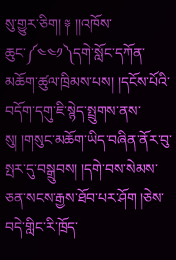སུ་གྱུར་ཅིག། ༈ །།འཁོས་ཆུང་༼༤༤༡༽དགེ་སློང་དཀོན་མཆོག་ཚུལ་ཁྲིམས་པས། །དངོས་པོའི་བདོག་དགུ་ཇི་སྙེད་སྤྲུགས་ནས་སུ། །གསུང་མཆོག་ཡིད་བཞིན་ནོར་བུ་སྤར་དུ་བསྒྲུབས། །དགེ་བས་སེམས་ཅན་སངས་རྒྱས་ཐོབ་པར་ཤོག །ཅེས་བདེ་གླིང་རི་ཁྲོད་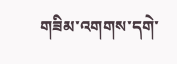གཟིམ་འགགས་དགེ་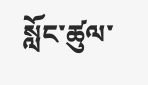སློང་ཚུལ་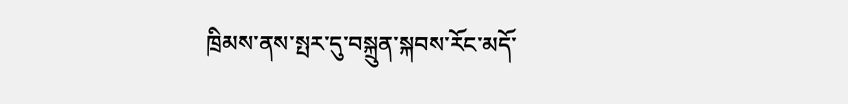ཁྲིམས་ནས་སྤར་དུ་བསྐྲུན་སྐབས་རོང་མདོ་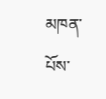མཁན་པོས་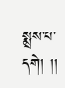སྨྲས་པ་དགེ། །།